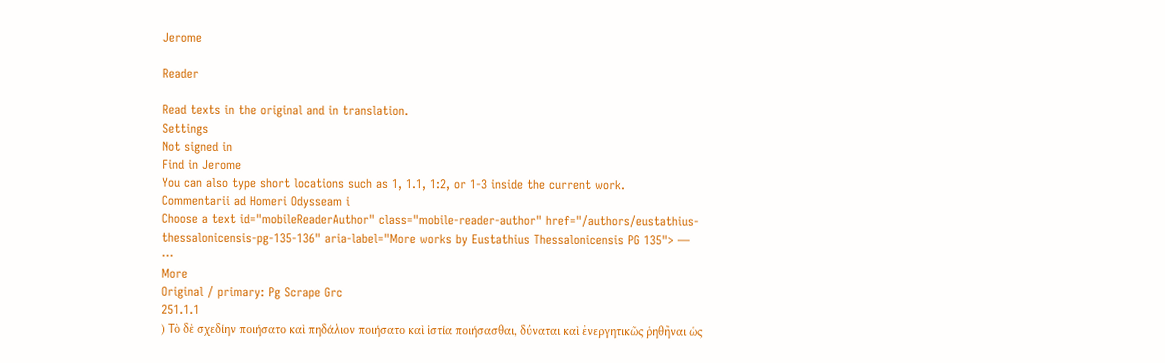Jerome

Reader

Read texts in the original and in translation.
Settings
Not signed in
Find in Jerome
You can also type short locations such as 1, 1.1, 1:2, or 1-3 inside the current work.
Commentarii ad Homeri Odysseam i
Choose a text id="mobileReaderAuthor" class="mobile-reader-author" href="/authors/eustathius-thessalonicensis-pg-135-136" aria-label="More works by Eustathius Thessalonicensis PG 135"> —
⋯
More
Original / primary: Pg Scrape Grc
251.1.1
) Τὸ δὲ σχεδίην ποιήσατο καὶ πηδάλιον ποιήσατο καὶ ἱστία ποιήσασθαι, δύναται καὶ ἐνεργητικῶς ῥηθῆναι ὡς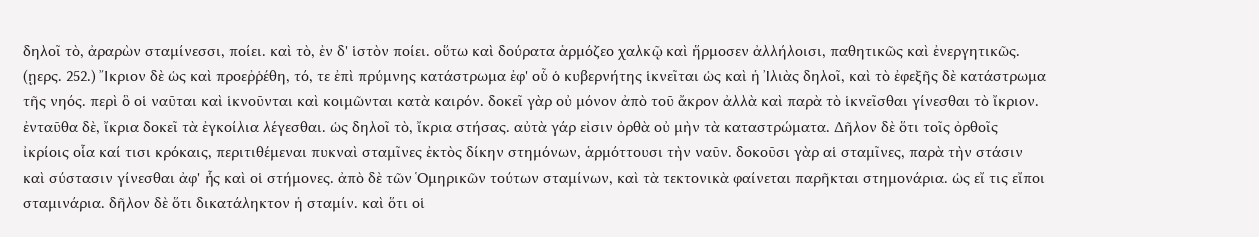δηλοῖ τὸ, ἀραρὼν σταμίνεσσι, ποίει. καὶ τὸ, ἐν δ' ἱστὸν ποίει. οὕτω καὶ δούρατα ἁρμόζεο χαλκῷ καὶ ἥρμοσεν ἀλλήλοισι, παθητικῶς καὶ ἐνεργητικῶς. (ῃερς. 252.) Ἴκριον δὲ ὡς καὶ προεῤῥέθη, τό, τε ἐπὶ πρύμνης κατάστρωμα ἐφ' οὗ ὁ κυβερνήτης ἱκνεῖται ὡς καὶ ἡ Ἰλιὰς δηλοῖ, καὶ τὸ ἐφεξῆς δὲ κατάστρωμα τῆς νηός. περὶ ὃ οἱ ναῦται καὶ ἱκνοῦνται καὶ κοιμῶνται κατὰ καιρόν. δοκεῖ γὰρ οὐ μόνον ἀπὸ τοῦ ἄκρον ἀλλὰ καὶ παρὰ τὸ ἱκνεῖσθαι γίνεσθαι τὸ ἴκριον. ἐνταῦθα δὲ, ἴκρια δοκεῖ τὰ ἐγκοίλια λέγεσθαι. ὡς δηλοῖ τὸ, ἴκρια στήσας. αὐτὰ γάρ εἰσιν ὀρθὰ οὐ μὴν τὰ καταστρώματα. Δῆλον δὲ ὅτι τοῖς ὀρθοῖς ἰκρίοις οἷα καί τισι κρόκαις, περιτιθέμεναι πυκναὶ σταμῖνες ἐκτὸς δίκην στημόνων, ἁρμόττουσι τὴν ναῦν. δοκοῦσι γὰρ αἱ σταμῖνες, παρὰ τὴν στάσιν καὶ σύστασιν γίνεσθαι ἀφ' ἧς καὶ οἱ στήμονες. ἀπὸ δὲ τῶν Ὁμηρικῶν τούτων σταμίνων, καὶ τὰ τεκτονικὰ φαίνεται παρῆκται στημονάρια. ὡς εἴ τις εἴποι σταμινάρια. δῆλον δὲ ὅτι δικατάληκτον ἡ σταμίν. καὶ ὅτι οἱ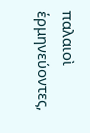παλαιοὶ ἑρμηνεύοντες,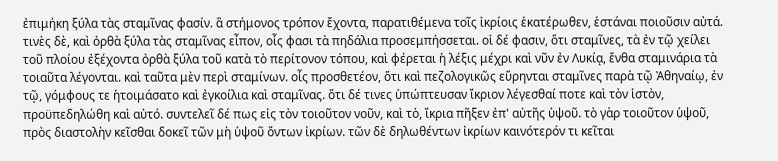ἐπιμήκη ξύλα τὰς σταμῖνας φασίν. ἃ στήμονος τρόπον ἔχοντα, παρατιθέμενα τοῖς ἰκρίοις ἑκατέρωθεν, ἑστάναι ποιοῦσιν αὐτά. τινὲς δὲ, καὶ ὀρθὰ ξύλα τὰς σταμῖνας εἶπον, οἷς φασι τὰ πηδάλια προσεμπήσσεται. οἱ δέ φασιν, ὅτι σταμῖνες, τὰ ἐν τῷ χείλει τοῦ πλοίου ἐξέχοντα ὀρθὰ ξύλα τοῦ κατὰ τὸ περίτονον τόπου, καὶ φέρεται ἡ λέξις μέχρι καὶ νῦν ἐν Λυκίᾳ, ἔνθα σταμινάρια τὰ τοιαῦτα λέγονται. καὶ ταῦτα μὲν περὶ σταμίνων. οἷς προσθετέον, ὅτι καὶ πεζολογικῶς εὕρηνται σταμῖνες παρὰ τῷ Ἀθηναίῳ, ἐν τῷ, γόμφους τε ἡτοιμάσατο καὶ ἐγκοίλια καὶ σταμῖνας. ὅτι δέ τινες ὑπώπτευσαν ἴκριον λέγεσθαί ποτε καὶ τὸν ἱστὸν, προϋπεδηλώθη καὶ αὐτό. συντελεῖ δέ πως εἰς τὸν τοιοῦτον νοῦν, καὶ τὸ, ἴκρια πῆξεν ἐπ' αὐτῆς ὑψοῦ. τὸ γὰρ τοιοῦτον ὑψοῦ, πρὸς διαστολὴν κεῖσθαι δοκεῖ τῶν μὴ ὑψοῦ ὄντων ἰκρίων. τῶν δὲ δηλωθέντων ἰκρίων καινότερόν τι κεῖται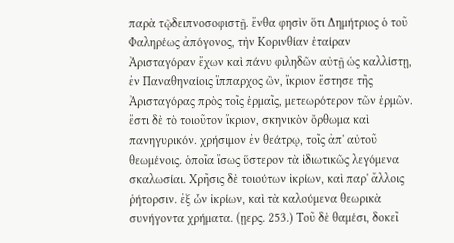παρὰ τῷδειπνοσοφιστῇ. ἔνθα φησὶν ὅτι Δημήτριος ὁ τοῦ Φαληρέως ἀπόγονος, τὴν Κορινθίαν ἑταίραν Ἀρισταγόραν ἔχων καὶ πάνυ φιληδῶν αὐτῇ ὡς καλλίστῃ, ἐν Παναθηναίοις ἵππαρχος ὢν, ἴκριον ἔστησε τῆς Ἀρισταγόρας πρὸς τοῖς ἑρμαῖς, μετεωρότερον τῶν ἑρμῶν. ἔστι δὲ τὸ τοιοῦτον ἴκριον, σκηνικὸν ὄρθωμα καὶ πανηγυρικόν. χρήσιμον ἐν θεάτρῳ, τοῖς ἀπ' αὐτοῦ θεωμένοις. ὁποῖα ἴσως ὕστερον τὰ ἰδιωτικῶς λεγόμενα σκαλωσίαι. Χρῆσις δὲ τοιούτων ἰκρίων, καὶ παρ' ἄλλοις ῥήτορσιν. ἐξ ὧν ἰκρίων, καὶ τὰ καλούμενα θεωρικὰ συνήγοντα χρήματα. (ῃερς. 253.) Τοῦ δὲ θαμέσι, δοκεῖ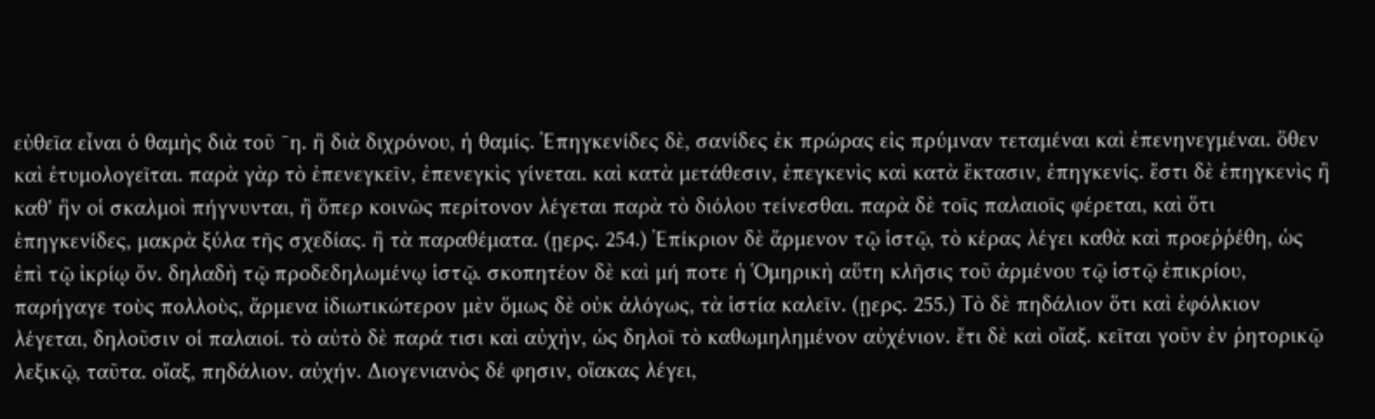εὐθεῖα εἶναι ὁ θαμὴς διὰ τοῦ ˉη. ἢ διὰ διχρόνου, ἡ θαμίς. Ἐπηγκενίδες δὲ, σανίδες ἐκ πρώρας εἰς πρύμναν τεταμέναι καὶ ἐπενηνεγμέναι. ὅθεν καὶ ἐτυμολογεῖται. παρὰ γὰρ τὸ ἐπενεγκεῖν, ἐπενεγκὶς γίνεται. καὶ κατὰ μετάθεσιν, ἐπεγκενὶς καὶ κατὰ ἔκτασιν, ἐπηγκενίς. ἔστι δὲ ἐπηγκενὶς ἢ καθ' ἣν οἱ σκαλμοὶ πήγνυνται, ἢ ὅπερ κοινῶς περίτονον λέγεται παρὰ τὸ διόλου τείνεσθαι. παρὰ δὲ τοῖς παλαιοῖς φέρεται, καὶ ὅτι ἐπηγκενίδες, μακρὰ ξύλα τῆς σχεδίας. ἢ τὰ παραθέματα. (ῃερς. 254.) Ἐπίκριον δὲ ἄρμενον τῷ ἱστῷ, τὸ κέρας λέγει καθὰ καὶ προεῤῥέθη, ὡς ἐπὶ τῷ ἰκρίῳ ὄν. δηλαδὴ τῷ προδεδηλωμένῳ ἱστῷ. σκοπητέον δὲ καὶ μή ποτε ἡ Ὁμηρικὴ αὕτη κλῆσις τοῦ ἀρμένου τῷ ἱστῷ ἐπικρίου, παρήγαγε τοὺς πολλοὺς, ἄρμενα ἰδιωτικώτερον μὲν ὅμως δὲ οὐκ ἀλόγως, τὰ ἱστία καλεῖν. (ῃερς. 255.) Τὸ δὲ πηδάλιον ὅτι καὶ ἐφόλκιον λέγεται, δηλοῦσιν οἱ παλαιοί. τὸ αὐτὸ δὲ παρά τισι καὶ αὐχὴν, ὡς δηλοῖ τὸ καθωμηλημένον αὐχένιον. ἔτι δὲ καὶ οἴαξ. κεῖται γοῦν ἐν ῥητορικῷ λεξικῷ, ταῦτα. οἴαξ, πηδάλιον. αὐχήν. Διογενιανὸς δέ φησιν, οἴακας λέγει,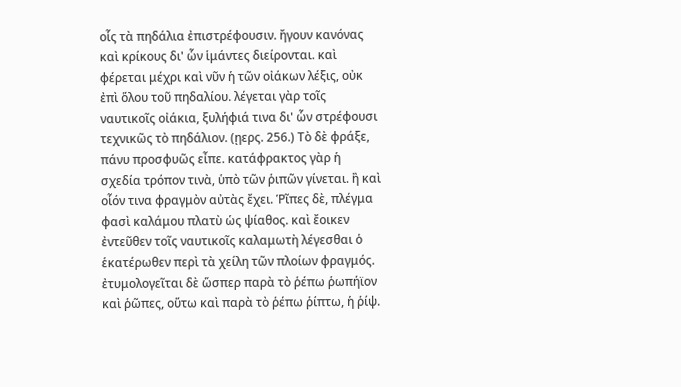οἷς τὰ πηδάλια ἐπιστρέφουσιν. ἤγουν κανόνας καὶ κρίκους δι' ὧν ἱμάντες διείρονται. καὶ φέρεται μέχρι καὶ νῦν ἡ τῶν οἰάκων λέξις, οὐκ ἐπὶ ὅλου τοῦ πηδαλίου. λέγεται γὰρ τοῖς ναυτικοῖς οἰάκια, ξυλήφιά τινα δι' ὧν στρέφουσι τεχνικῶς τὸ πηδάλιον. (ῃερς. 256.) Τὸ δὲ φράξε, πάνυ προσφυῶς εἶπε. κατάφρακτος γὰρ ἡ σχεδία τρόπον τινὰ, ὑπὸ τῶν ῥιπῶν γίνεται. ἢ καὶ οἷόν τινα φραγμὸν αὐτὰς ἔχει. Ῥῖπες δὲ, πλέγμα φασὶ καλάμου πλατὺ ὡς ψίαθος. καὶ ἔοικεν ἐντεῦθεν τοῖς ναυτικοῖς καλαμωτὴ λέγεσθαι ὁ ἑκατέρωθεν περὶ τὰ χείλη τῶν πλοίων φραγμός. ἐτυμολογεῖται δὲ ὥσπερ παρὰ τὸ ῥέπω ῥωπήϊον καὶ ῥῶπες, οὕτω καὶ παρὰ τὸ ῥέπω ῥίπτω, ἡ ῥίψ.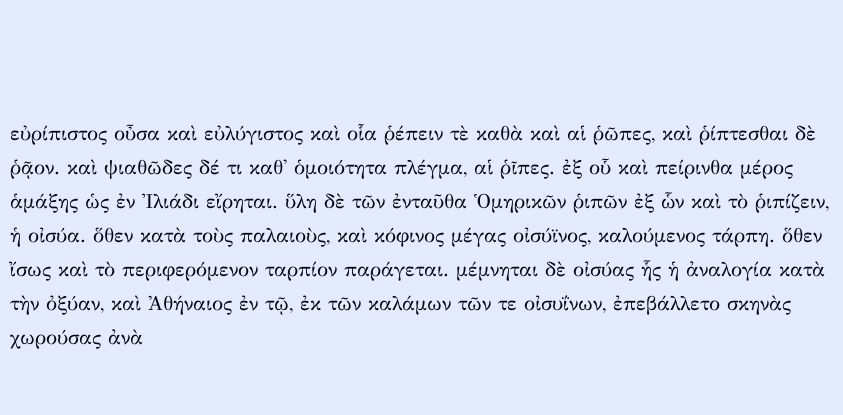εὐρίπιστος οὖσα καὶ εὐλύγιστος καὶ οἷα ῥέπειν τὲ καθὰ καὶ αἱ ῥῶπες, καὶ ῥίπτεσθαι δὲ ῥᾷον. καὶ ψιαθῶδες δέ τι καθ' ὁμοιότητα πλέγμα, αἱ ῥῖπες. ἐξ οὗ καὶ πείρινθα μέρος ἁμάξης ὡς ἐν Ἰλιάδι εἴρηται. ὕλη δὲ τῶν ἐνταῦθα Ὁμηρικῶν ῥιπῶν ἐξ ὧν καὶ τὸ ῥιπίζειν, ἡ οἰσύα. ὅθεν κατὰ τοὺς παλαιοὺς, καὶ κόφινος μέγας οἰσύϊνος, καλούμενος τάρπη. ὅθεν ἴσως καὶ τὸ περιφερόμενον ταρπίον παράγεται. μέμνηται δὲ οἰσύας ἧς ἡ ἀναλογία κατὰ τὴν ὀξύαν, καὶ Ἀθήναιος ἐν τῷ, ἐκ τῶν καλάμων τῶν τε οἰσυΐνων, ἐπεβάλλετο σκηνὰς χωρούσας ἀνὰ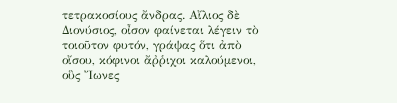τετρακοσίους ἄνδρας. Αἴλιος δὲ Διονύσιος, οἶσον φαίνεται λέγειν τὸ τοιοῦτον φυτόν, γράψας ὅτι ἀπὸ οἴσου, κόφινοι ἄῤῥιχοι καλούμενοι, οὓς Ἴωνες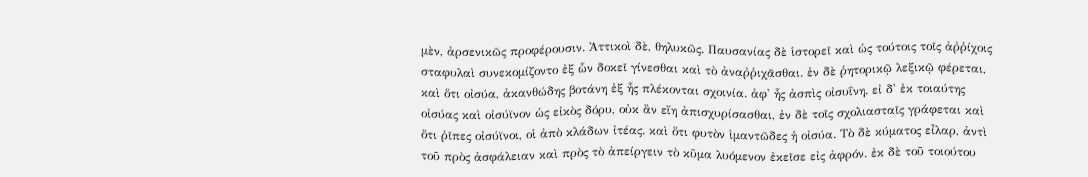μὲν, ἀρσενικῶς προφέρουσιν. Ἀττικοὶ δὲ, θηλυκῶς. Παυσανίας δὲ ἱστορεῖ καὶ ὡς τούτοις τοῖς ἀῤῥίχοις σταφυλαὶ συνεκομίζοντο ἐξ ὧν δοκεῖ γίνεσθαι καὶ τὸ ἀναῤῥιχᾶσθαι. ἐν δὲ ῥητορικῷ λεξικῷ φέρεται, καὶ ὅτι οἰσύα, ἀκανθώδης βοτάνη ἐξ ἧς πλέκονται σχοινία. ἀφ' ἧς ἀσπὶς οἰσυΐνη. εἰ δ' ἐκ τοιαύτης οἰσύας καὶ οἰσύϊνον ὡς εἰκὸς δόρυ, οὐκ ἂν εἴη ἀπισχυρίσασθαι, ἐν δὲ τοῖς σχολιασταῖς γράφεται καὶ ὅτι ῥῖπες οἰσύϊνοι, οἱ ἀπὸ κλάδων ἰτέας. καὶ ὅτι φυτὸν ἱμαντῶδες ἡ οἰσύα. Τὸ δὲ κύματος εἶλαρ, ἀντὶ τοῦ πρὸς ἀσφάλειαν καὶ πρὸς τὸ ἀπείργειν τὸ κῦμα λυόμενον ἐκεῖσε εἰς ἀφρόν. ἐκ δὲ τοῦ τοιούτου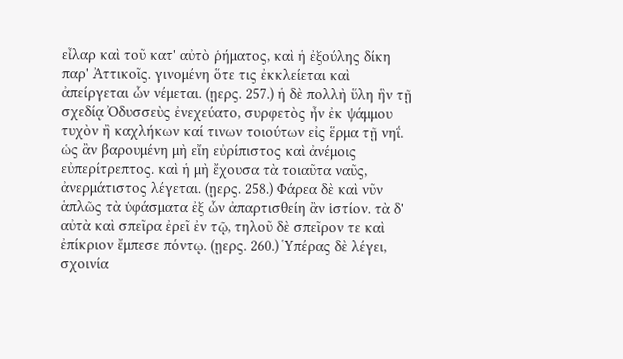εἶλαρ καὶ τοῦ κατ' αὐτὸ ῥήματος, καὶ ἡ ἐξούλης δίκη παρ' Ἀττικοῖς. γινομένη ὅτε τις ἐκκλείεται καὶ ἀπείργεται ὧν νέμεται. (ῃερς. 257.) ἡ δὲ πολλὴ ὕλη ἣν τῇ σχεδίᾳ Ὀδυσσεὺς ἐνεχεύατο, συρφετὸς ἦν ἐκ ψάμμου τυχὸν ἢ καχλήκων καί τινων τοιούτων εἰς ἕρμα τῇ νηΐ. ὡς ἂν βαρουμένη μὴ εἴη εὐρίπιστος καὶ ἀνέμοις εὐπερίτρεπτος. καὶ ἡ μὴ ἔχουσα τὰ τοιαῦτα ναῦς, ἀνερμάτιστος λέγεται. (ῃερς. 258.) Φάρεα δὲ καὶ νῦν ἁπλῶς τὰ ὑφάσματα ἐξ ὧν ἀπαρτισθείη ἂν ἱστίον. τὰ δ' αὐτὰ καὶ σπεῖρα ἐρεῖ ἐν τῷ, τηλοῦ δὲ σπεῖρον τε καὶ ἐπίκριον ἔμπεσε πόντῳ. (ῃερς. 260.) Ὑπέρας δὲ λέγει, σχοινία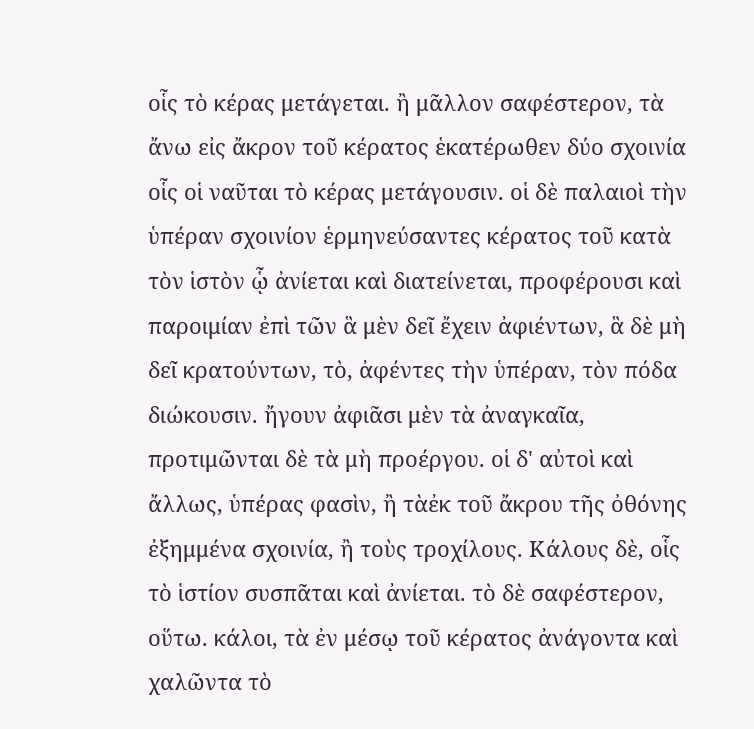οἷς τὸ κέρας μετάγεται. ἢ μᾶλλον σαφέστερον, τὰ ἄνω εἰς ἄκρον τοῦ κέρατος ἑκατέρωθεν δύο σχοινία οἷς οἱ ναῦται τὸ κέρας μετάγουσιν. οἱ δὲ παλαιοὶ τὴν ὑπέραν σχοινίον ἑρμηνεύσαντες κέρατος τοῦ κατὰ τὸν ἱστὸν ᾧ ἀνίεται καὶ διατείνεται, προφέρουσι καὶ παροιμίαν ἐπὶ τῶν ἃ μὲν δεῖ ἔχειν ἀφιέντων, ἃ δὲ μὴ δεῖ κρατούντων, τὸ, ἀφέντες τὴν ὑπέραν, τὸν πόδα διώκουσιν. ἤγουν ἀφιᾶσι μὲν τὰ ἀναγκαῖα, προτιμῶνται δὲ τὰ μὴ προέργου. οἱ δ' αὐτοὶ καὶ ἄλλως, ὑπέρας φασὶν, ἢ τὰἐκ τοῦ ἄκρου τῆς ὀθόνης ἐξημμένα σχοινία, ἢ τοὺς τροχίλους. Κάλους δὲ, οἷς τὸ ἱστίον συσπᾶται καὶ ἀνίεται. τὸ δὲ σαφέστερον, οὕτω. κάλοι, τὰ ἐν μέσῳ τοῦ κέρατος ἀνάγοντα καὶ χαλῶντα τὸ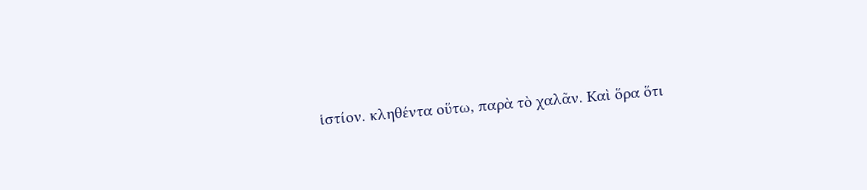ἱστίον. κληθέντα οὕτω, παρὰ τὸ χαλᾶν. Καὶ ὅρα ὅτι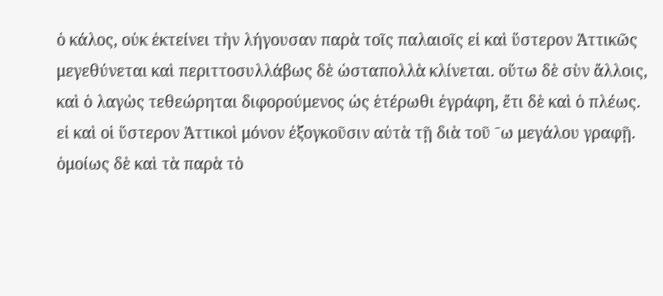ὁ κάλος, οὐκ ἐκτείνει τὴν λήγουσαν παρὰ τοῖς παλαιοῖς εἰ καὶ ὕστερον Ἀττικῶς μεγεθύνεται καὶ περιττοσυλλάβως δὲ ὡσταπολλὰ κλίνεται. οὕτω δὲ σὺν ἄλλοις, καὶ ὁ λαγὼς τεθεώρηται διφορούμενος ὡς ἑτέρωθι ἐγράφη, ἔτι δὲ καὶ ὁ πλέως. εἰ καὶ οἱ ὕστερον Ἀττικοὶ μόνον ἐξογκοῦσιν αὐτὰ τῇ διὰ τοῦ ˉω μεγάλου γραφῇ. ὁμοίως δὲ καὶ τὰ παρὰ τὸ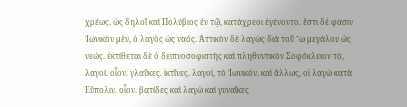χρέως. ὡς δηλοῖ καὶ Πολύβιος ἐν τῷ, κατάχρεοι ἐγένοντο. ἔστι δέ φασιν Ἰωνικὸν μὲν, ὁ λαγὸς ὡς ναός. Ἀττικὸν δὲ λαγὼς διὰ τοῦ ˉω μεγάλου ὡς νεώς. ἐκτίθεται δὲ ὁ δειπνοσοφιστὴς καὶ πληθυντικὸν Σοφόκλειον τὸ, λαγοί. οἷον. γλαῦκες. ἰκτῖνες. λαγοὶ, τὸ Ἰωνικόν. καὶ ἄλλως, οἱ λαγὼ κατὰ Εὔπολιν. οἷον. βατίδες καὶ λαγὼ καὶ γυναῖκες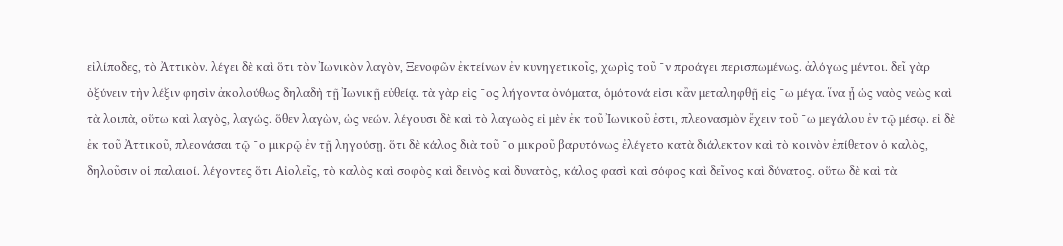εἰλίποδες, τὸ Ἀττικὸν. λέγει δὲ καὶ ὅτι τὸν Ἰωνικὸν λαγὸν, Ξενοφῶν ἐκτείνων ἐν κυνηγετικοῖς, χωρὶς τοῦ ˉν προάγει περισπωμένως. ἀλόγως μέντοι. δεῖ γὰρ ὀξύνειν τὴν λέξιν φησὶν ἀκολούθως δηλαδὴ τῇ Ἰωνικῇ εὐθείᾳ. τὰ γὰρ εἰς ˉος λήγοντα ὀνόματα, ὁμότονά εἰσι κἂν μεταληφθῇ εἰς ˉω μέγα. ἵνα ᾖ ὡς ναὸς νεὼς καὶ τὰ λοιπὰ, οὕτω καὶ λαγὸς, λαγώς. ὅθεν λαγὼν, ὡς νεών. λέγουσι δὲ καὶ τὸ λαγωὸς εἰ μὲν ἐκ τοῦ Ἰωνικοῦ ἐστι, πλεονασμὸν ἔχειν τοῦ ˉω μεγάλου ἐν τῷ μέσῳ. εἰ δὲ ἐκ τοῦ Ἀττικοῦ, πλεονάσαι τῷ ˉο μικρῷ ἐν τῇ ληγούσῃ. ὅτι δὲ κάλος διὰ τοῦ ˉο μικροῦ βαρυτόνως ἐλέγετο κατὰ διάλεκτον καὶ τὸ κοινὸν ἐπίθετον ὁ καλὸς, δηλοῦσιν οἱ παλαιοί. λέγοντες ὅτι Αἰολεῖς, τὸ καλὸς καὶ σοφὸς καὶ δεινὸς καὶ δυνατὸς, κάλος φασὶ καὶ σόφος καὶ δεῖνος καὶ δύνατος. οὕτω δὲ καὶ τὰ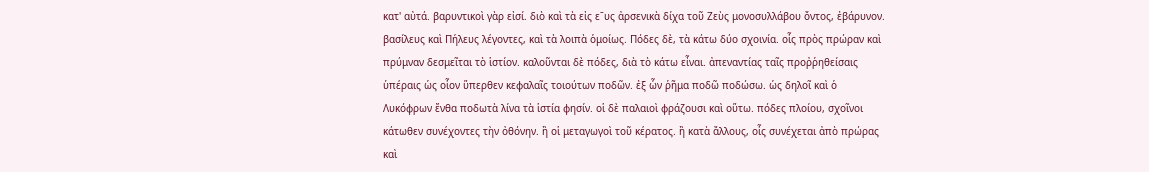κατ' αὐτά. βαρυντικοὶ γὰρ εἰσί. διὸ καὶ τὰ εἰς εˉυς ἀρσενικὰ δίχα τοῦ Ζεὺς μονοσυλλάβου ὄντος, ἐβάρυνον. βασίλευς καὶ Πήλευς λέγοντες, καὶ τὰ λοιπὰ ὁμοίως. Πόδες δὲ, τὰ κάτω δύο σχοινία. οἷς πρὸς πρώραν καὶ πρύμναν δεσμεῖται τὸ ἱστίον. καλοῦνται δὲ πόδες, διὰ τὸ κάτω εἶναι. ἀπεναντίας ταῖς προῤῥηθείσαις ὑπέραις ὡς οἷον ὕπερθεν κεφαλαῖς τοιούτων ποδῶν. ἐξ ὧν ῥῆμα ποδῶ ποδώσω. ὡς δηλοῖ καὶ ὁ Λυκόφρων ἔνθα ποδωτὰ λίνα τὰ ἱστία φησίν. οἱ δὲ παλαιοὶ φράζουσι καὶ οὕτω. πόδες πλοίου, σχοῖνοι κάτωθεν συνέχοντες τὴν ὀθόνην. ἢ οἱ μεταγωγοὶ τοῦ κέρατος. ἢ κατὰ ἄλλους, οἷς συνέχεται ἀπὸ πρώρας καὶ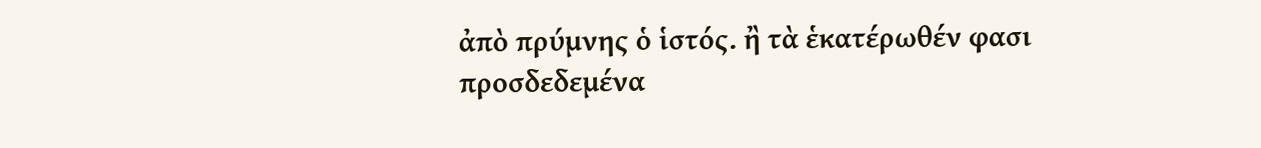ἀπὸ πρύμνης ὁ ἱστός. ἢ τὰ ἑκατέρωθέν φασι προσδεδεμένα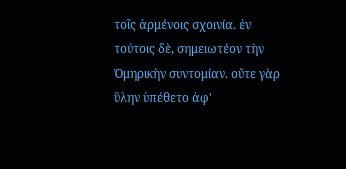τοῖς ἀρμένοις σχοινία. ἐν τούτοις δὲ, σημειωτέον τὴν Ὁμηρικὴν συντομίαν. οὔτε γὰρ ὕλην ὑπέθετο ἀφ'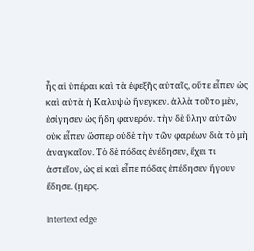ἧς αἱ ὑπέραι καὶ τὰ ἐφεξῆς αὐταῖς, οὔτε εἶπεν ὡς καὶ αὐτὰ ἡ Καλυψὼ ἤνεγκεν. ἀλλὰ τοῦτο μὲν, ἐσίγησεν ὡς ἤδη φανερόν. τὴν δὲ ὕλην αὐτῶν οὐκ εἶπεν ὥσπερ οὐδὲ τὴν τῶν φαρέων διὰ τὸ μὴ ἀναγκαῖον. Τὸ δὲ πόδας ἐνέδησεν, ἔχει τι ἀστεῖον, ὡς εἰ καὶ εἶπε πόδας ἐπέδησεν ἤγουν ἔδησε. (ῃερς.

Intertext edge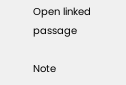Open linked passage

Note